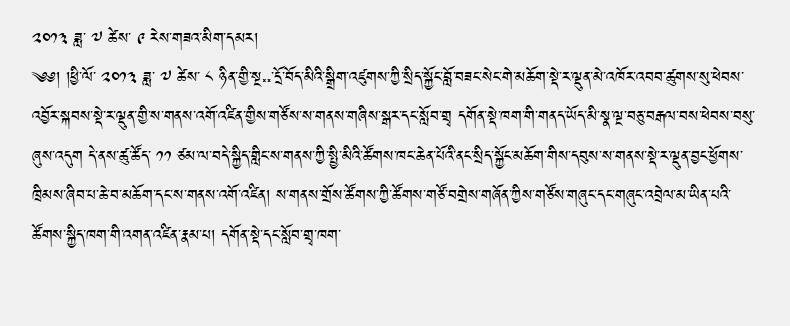༢༠༡༣ ཟླ་ ༧ ཚེས་ ༩ རེས་གཟའ་མིག་དམར།
༄༅། །ཕྱི་ལོ་ ༢༠༡༣ ཟླ་ ༧ ཚེས་ ༨ ཉིན་གྱི་སྔ༞་དྲོ་བོད་མིའི་སྒྲིག་འཛུགས་ཀྱི་སྲིད་སྐྱོང་བློ་བཟང་སེང་གེ་མཆོག་སྡེ་ར་ལྡུན་མེ་འཁོར་འབབ་ཚུགས་སུ་ཕེབས་འབྱོར་སྐབས་སྡེ་ར་ལྡུན་གྱི་ས་གནས་འགོ་འཛིན་གྱིས་གཙོས་ས་གནས་གཞིས་སྒར་དང་སློབ་གྲྭ དགོན་སྡེ་ཁག་གི་གནད་ཡོད་མི་སྣ་ལྔ་བཅུ་བརྒལ་བས་ཕེབས་བསུ་ཞུས་འདུག དེ་ནས་ཚུ་ཚོད་ ༡༡ ཙམ་ལ་བདེ་སྐྱིད་གླིང་ས་གནས་ཀྱི་སྤྱི་མིའི་ཚོགས་ཁང་ཆེན་པོའི་ནང་སྲིད་སྐྱོང་མཆོག་གིས་དབུས་ས་གནས་སྡེ་ར་ལྡུན་བྱང་ཕྱོགས་ཁྲིམས་ཞིབ་པ་ཆེ་བ་མཆོག་དང་ས་གནས་འགོ་འཛིན། ས་གནས་གྲོས་ཚོགས་ཀྱི་ཚོགས་གཙོ་བགྲེས་གཞོན་ཀྱིས་གཙོས་གཞུང་དང་གཞུང་འབྲེལ་མ་ཡིན་པའི་ཚོགས་སྐྱིད་ཁག་གི་འགན་འཛིན་རྣམ་པ། དགོན་སྡེ་དང་སློབ་གྲྭ་ཁག་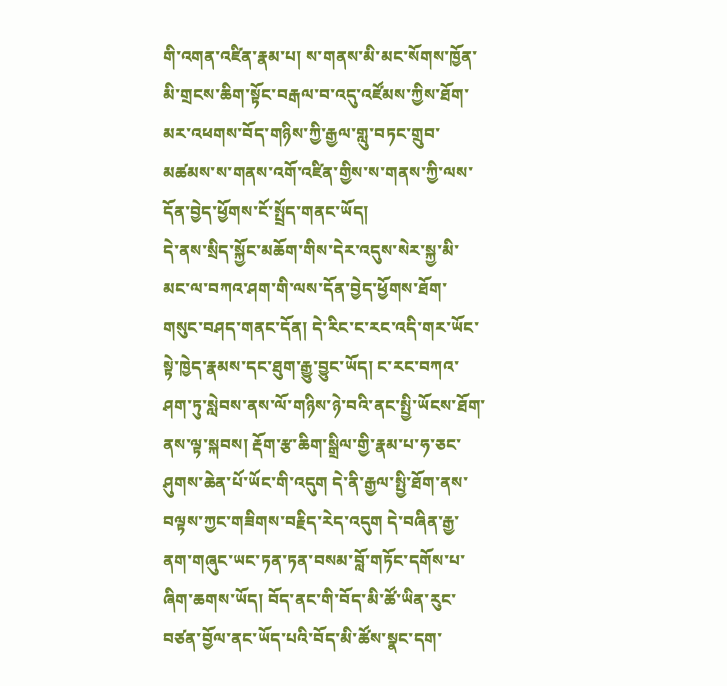གི་འགན་འཛིན་རྣམ་པ། ས་གནས་མི་མང་སོགས་ཁྱོན་མི་གྲངས་ཆིག་སྟོང་བརྒལ་བ་འདུ་འཛོམས་ཀྱིས་ཐོག་མར་འཕགས་བོད་གཉིས་ཀྱི་རྒྱལ་གླུ་བཏང་གྲུབ་མཚམས་ས་གནས་འགོ་འཛིན་གྱིས་ས་གནས་ཀྱི་ལས་དོན་བྱེད་ཕྱོགས་ངོ་སྤྲོད་གནང་ཡོད།
དེ་ནས་སྲིད་སྐྱོང་མཆོག་གིས་དེར་འདུས་སེར་སྐྱ་མི་མང་ལ་བཀའ་ཤག་གི་ལས་དོན་བྱེད་ཕྱོགས་ཐོག་གསུང་བཤད་གནང་དོན། དེ་རིང་ང་རང་འདི་གར་ཡོང་སྟེ་ཁྱེད་རྣམས་དང་ཐུག་རྒྱུ་བྱུང་ཡོད། ང་རང་བཀའ་ཤག་ཏུ་སླེབས་ནས་ལོ་གཉིས་ཉེ་བའི་ནང་སྤྱི་ཡོངས་ཐོག་ནས་ལྟ་སྐབས། རྡོག་རྩ་ཆིག་སྒྲིལ་གྱི་རྣམ་པ་ཧ་ཅང་ཤུགས་ཆེན་པོ་ཡོང་གི་འདུག དེ་ནི་རྒྱལ་སྤྱི་ཐོག་ནས་བལྟས་ཀྱང་གཟིགས་བརྗིད་རེད་འདུག དེ་བཞིན་རྒྱ་ནག་གཞུང་ཡང་ཏན་ཏན་བསམ་བློ་གཏོང་དགོས་པ་ཞིག་ཆགས་ཡོད། བོད་ནང་གི་བོད་མི་ཚོ་ཡིན་རུང་བཙན་བྱོལ་ནང་ཡོད་པའི་བོད་མི་ཚོས་སྣང་དག་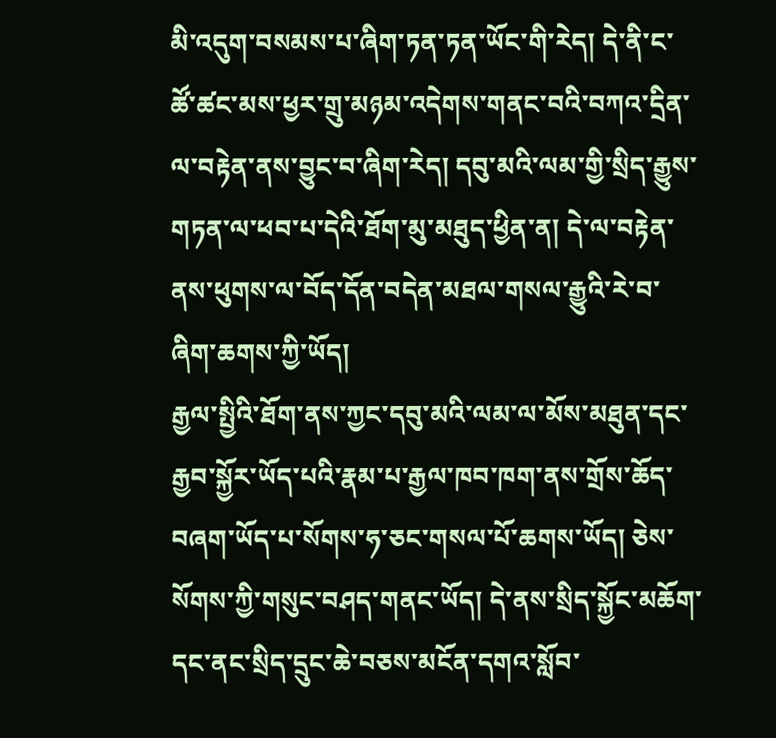མི་འདུག་བསམས་པ་ཞིག་ཏན་ཏན་ཡོང་གི་རེད། དེ་ནི་ང་ཚོ་ཚང་མས་ཕྱར་གྲུ་མཉམ་འདེགས་གནང་བའི་བཀའ་དྲིན་ལ་བརྟེན་ནས་བྱུང་བ་ཞིག་རེད། དབུ་མའི་ལམ་གྱི་སྲིད་རྒྱུས་གཏན་ལ་ཕབ་པ་དེའི་ཐོག་མུ་མཐུད་ཕྱིན་ན། དེ་ལ་བརྟེན་ནས་ཕུགས་ལ་བོད་དོན་བདེན་མཐལ་གསལ་རྒྱུའི་རེ་བ་ཞིག་ཆགས་ཀྱི་ཡོད།
རྒྱལ་སྤྱིའི་ཐོག་ནས་ཀྱང་དབུ་མའི་ལམ་ལ་མོས་མཐུན་དང་རྒྱབ་སྐྱོར་ཡོད་པའི་རྣམ་པ་རྒྱལ་ཁབ་ཁག་ནས་གྲོས་ཆོད་བཞག་ཡོད་པ་སོགས་ཧ་ཅང་གསལ་པོ་ཆགས་ཡོད། ཅེས་སོགས་ཀྱི་གསུང་བཤད་གནང་ཡོད། དེ་ནས་སྲིད་སྐྱོང་མཆོག་དང་ནང་སྲིད་དྲུང་ཆེ་བཅས་མངོན་དགའ་སློབ་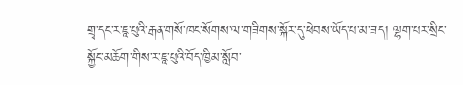གྲྭ་དང་ར་ཇཱ་པུའི་རྒན་གསོ་ཁང་སོགས་ལ་གཟིགས་སྐོར་དུ་ཕེབས་ཡོད་པ་མ་ཟད། ལྷག་པར་སྲིང་སྐྱོང་མཆོག་གིས་ར་ཇཱ་པུའི་བོད་ཁྱིམ་སློབ་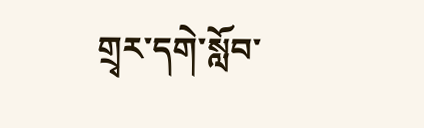གྲྭར་དགེ་སློབ་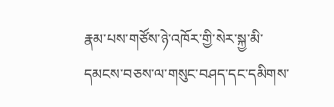རྣམ་པས་གཙོས་ཉེ་འཁོར་གྱི་སེར་སྐྱ་མི་དམངས་བཅས་ལ་གསུང་བཤད་དང་དམིགས་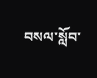བསལ་སློབ་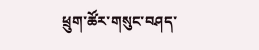ཕྲུག་ཚོར་གསུང་བཤད་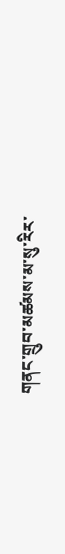གནང་གྲུབ་མཚམས་མ་སུ་རིར་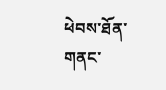ཕེབས་ཐོན་གནང་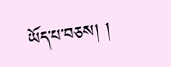ཡོད་པ་བཅས། །